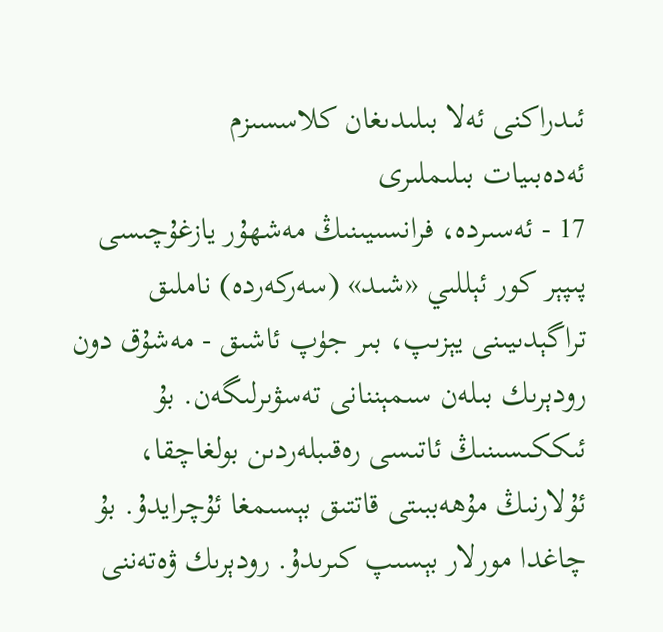ئىدراكنى ئەلا بىلىدىغان كلاسسىزم
ئەدەبىيات بىلىملىرى
17 - ئەسىردە، فرانسىيىنىڭ مەشھۇر يازغۇچىسى پىپېر كور ئېللىي «شىد» (سەركەردە) ناملىق تراگېدىيىنى يېزىپ، بىر جۈپ ئاشىق - مەشۇق دون رودېرىك بىلەن سىمېننانى تەسۋىرلىگەن. بۇ ئىككىسىنىڭ ئاتىسى رەقىبلەردىن بولغاچقا، ئۇلارنىڭ مۇھەببىتى قاتتىق بېسىمغا ئۇچرايدۇ. بۇ چاغدا مورلار بېسىپ كىرىدۇ. رودېرىك ۋەتەننى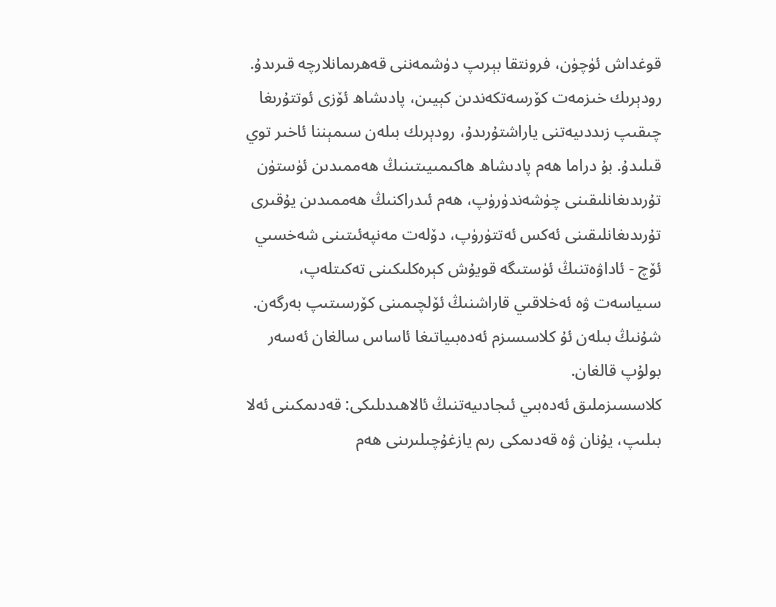قوغداش ئۈچۈن، فرونتقا بېرىپ دۈشمەننى قەھرىمانلارچە قىرىدۇ. رودېرىك خىزمەت كۆرسەتكەندىن كېيىن، پادىشاھ ئۆزى ئوتتۇرىغا چىقىپ زىددىيەتنى ياراشتۇرىدۇ، رودېرىك بىلەن سىمېننا ئاخىر توي قىلىدۇ. بۇ دراما ھەم پادىشاھ ھاكىمىيىتىنىڭ ھەممىدىن ئۈستۈن تۇرىدىغانلىقىنى چۈشەندۈرۈپ، ھەم ئىدراكنىڭ ھەممىدىن يۇقىرى تۇرىدىغانلىقىنى ئەكس ئەتتۈرۈپ، دۆلەت مەنپەئىتىنى شەخسىي ئۆچ - ئاداۋەتنىڭ ئۈستىگە قويۇش كېرەكلىكىنى تەكىتلەپ، سىياسەت ۋە ئەخلاقىي قاراشنىڭ ئۆلچىمىنى كۆرسىتىپ بەرگەن. شۇنىڭ بىلەن ئۇ كلاسسىزم ئەدەبىياتىغا ئاساس سالغان ئەسەر بولۇپ قالغان.
كلاسسىزملىق ئەدەبىي ئىجادىيەتنىڭ ئالاھىدىلىكى: قەدىمكىنى ئەلا بىلىپ، يۇنان ۋە قەدىمكى رىم يازغۇچىلىرىنى ھەم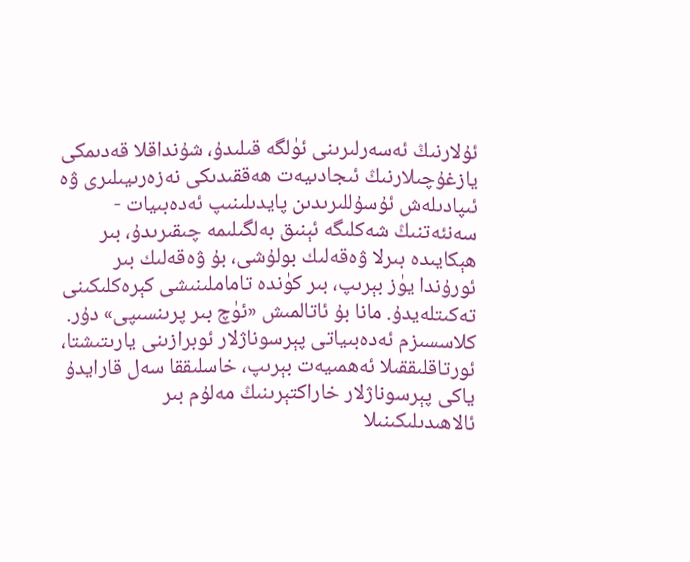ئۇلارنىڭ ئەسەرلىرىنى ئۈلگە قىلىدۇ، شۇنداقلا قەدىمكى يازغۇچىلارنىڭ ئىجادىيەت ھەققىدىكى نەزەرىيىلىرى ۋە ئىپادىلەش ئۇسۇللىرىدىن پايدىلىنىپ ئەدەبىيات - سەنئەتنىڭ شەكلىگە ئېنىق بەلگىلىمە چىقىرىدۇ، بىر ھېكايىدە بىرلا ۋەقەلىك بولۇشى، بۇ ۋەقەلىك بىر ئورۇندا يۈز بېرىپ، بىر كۈندە تاماملىنىشى كېرەكلىكىنى تەكىتلەيدۇ. مانا بۇ ئاتالمىش «ئۈچ بىر پرىنسىپى» دۇر.
كلاسسىزم ئەدەبىياتى پېرسوناژلار ئوبرازىنى يارىتىشتا، ئورتاقلىققىلا ئەھمىيەت بېرىپ، خاسلىققا سەل قارايدۇ ياكى پېرسوناژلار خاراكتېرىنىڭ مەلۇم بىر ئالاھىدىلىكىنىلا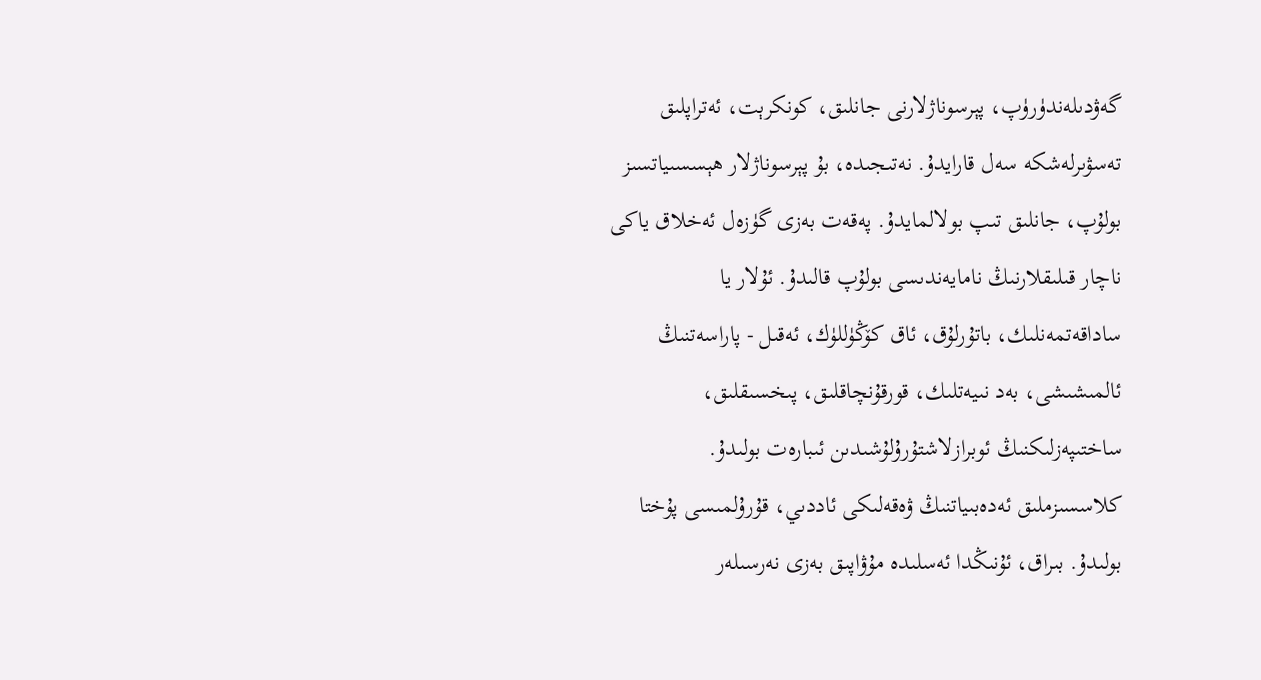گەۋدىلەندۈرۈپ، پېرسوناژلارنى جانلىق، كونكرېت، ئەتراپلىق تەسۋىرلەشكە سەل قارايدۇ. نەتىجىدە، بۇ پېرسوناژلار ھېسسىياتسىز بولۇپ، جانلىق تىپ بولالمايدۇ. پەقەت بەزى گۈزەل ئەخلاق ياكى ناچار قىلىقلارنىڭ نامايەندىسى بولۇپ قالىدۇ. ئۇلار يا ساداقەتمەنلىك، باتۇرلۇق، ئاق كۆڭۈللۈك، ئەقىل - پاراسەتنىڭ ئالمىشىشى، بەد نىيەتلىك، قورقۇنچاقلىق، پىخسىقلىق، ساختىپەزلىكنىڭ ئوبرازلاشتۇرۇلۇشىدىن ئىبارەت بولىدۇ.
كلاسسىزملىق ئەدەبىياتنىڭ ۋەقەلىكى ئاددىي، قۇرۇلمىسى پۇختا بولىدۇ. بىراق، ئۇنىڭدا ئەسلىدە مۇۋاپىق بەزى نەرسىلەر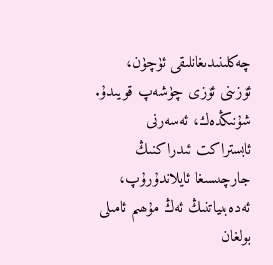چەكلىنىدىغانلىقى ئۈچۈن، ئۆزىنى ئۆزى چۈشەپ قويىدۇ. شۇنىڭدەك، ئەسەرنى ئابستراكت ئىدراكنىڭ جارچىسىغا ئايلاندۇرۇپ، ئەدەبىياتنىڭ ئەڭ مۇھىم ئامىلى بولغان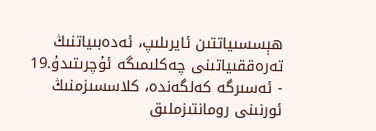ھېسسىياتتىن ئايرىلىپ، ئەدەبىياتنىڭ تەرەققىياتىنى چەكلىمىگە ئۇچرىتىدۇ.19 - ئەسىرگە كەلگەندە، كلاسسىزمنىڭ ئورنىنى رومانتىزملىق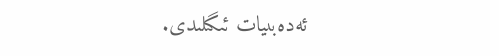ئەدەبىيات ئىگىلىدى.